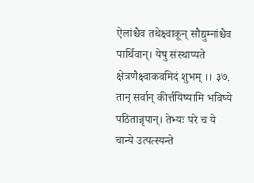ऐलांश्चैव तथेक्ष्वाकून् सौद्युम्नांश्चैव पार्थिवान्। येषु संस्थाप्यते क्षेत्रणैक्ष्वाकवमिदं शुभम् ।। ३७.
तान् सर्वान् कीर्त्तयिष्यामि भविष्ये पठितान्नृपान्। तेभ्यः परे च ये चान्ये उत्पत्स्यन्ते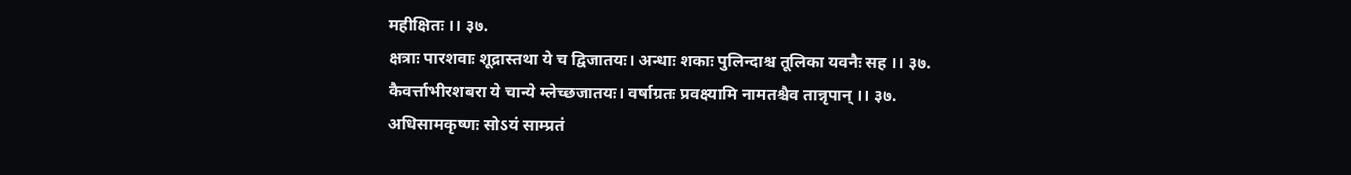महीक्षितः ।। ३७.
क्षत्राः पारशवाः शूद्रास्तथा ये च द्विजातयः। अन्धाः शकाः पुलिन्दाश्च तूलिका यवनैः सह ।। ३७.
कैवर्त्ताभीरशबरा ये चान्ये म्लेच्छजातयः। वर्षाग्रतः प्रवक्ष्यामि नामतश्चैव तान्नृपान् ।। ३७.
अधिसामकृष्णः सोऽयं साम्प्रतं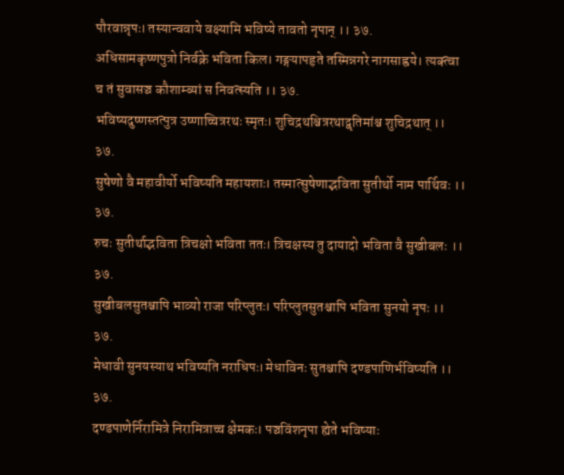पौरवान्नृपः। तस्यान्ववाये वक्ष्यामि भविष्ये तावतो नृपान् ।। ३७.
अधिसामकृष्णपुत्रो निर्वक्रे भविता किल। गङ्गयापहृते तस्मिन्नगरे नागसाह्वये। त्यक्त्वा च तं सुवासञ्च कौशाम्ब्यां स निवत्स्यति ।। ३७.
भविष्यदुष्णस्तत्पुत्र उष्णाच्चित्ररथः स्मृतः। शुचिद्रथश्चित्ररथाद्वृतिमांश्च शुचिद्रथात् ।। ३७.
सुषेणो वै महावीर्यो भविष्यति महायशाः। तस्मात्सुषेणाद्भविता सुतीर्थो नाम पार्थिवः ।। ३७.
रुचः सुतीर्थाद्भविता त्रिचक्षो भविता ततः। त्रिचक्षस्य तु दायादो भविता वै सुखीबलः ।। ३७.
सुखीबलसुतश्चापि भाव्यो राजा परिप्लुतः। परिप्लुतसुतश्चापि भविता सुनयो नृपः ।। ३७.
मेधावी सुनयस्याथ भविष्यति नराधिपः। मेधाविनः सुतश्चापि दण्डपाणिर्भविष्यति ।। ३७.
दण्डपाणेर्निरामित्रे निरामित्राच्च क्षेमकः। पञ्चविंशनृपा ह्येते भविष्याः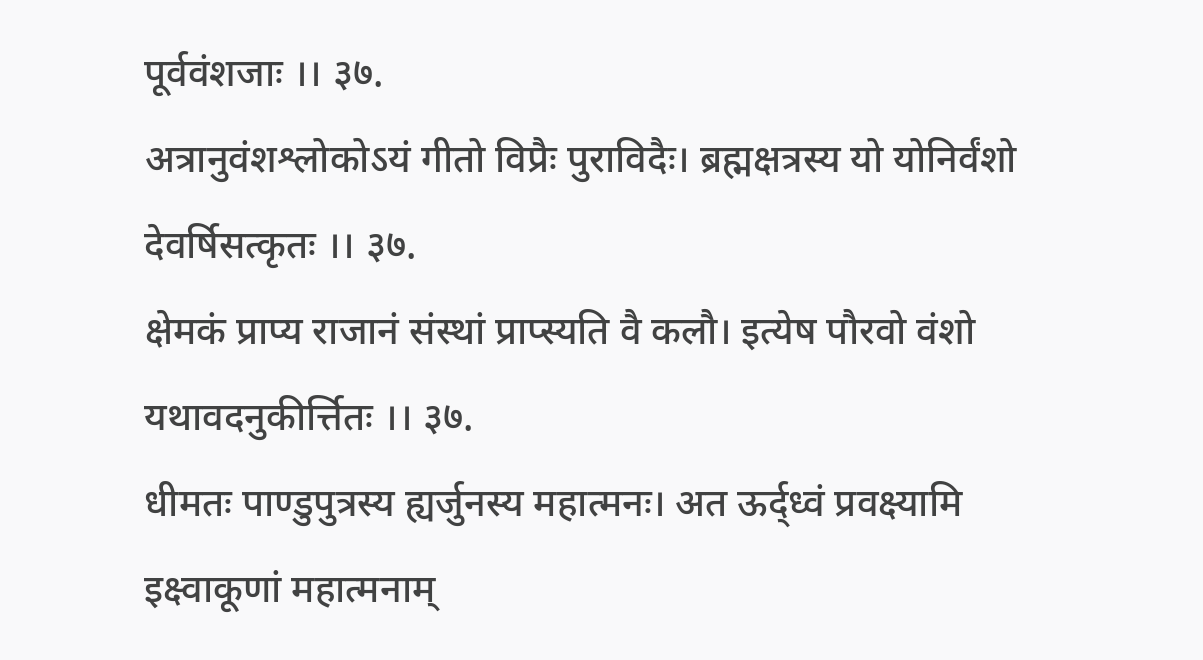पूर्ववंशजाः ।। ३७.
अत्रानुवंशश्लोकोऽयं गीतो विप्रैः पुराविदैः। ब्रह्मक्षत्रस्य यो योनिर्वंशो देवर्षिसत्कृतः ।। ३७.
क्षेमकं प्राप्य राजानं संस्थां प्राप्स्यति वै कलौ। इत्येष पौरवो वंशो यथावदनुकीर्त्तितः ।। ३७.
धीमतः पाण्डुपुत्रस्य ह्यर्जुनस्य महात्मनः। अत ऊर्द्ध्वं प्रवक्ष्यामि इक्ष्वाकूणां महात्मनाम्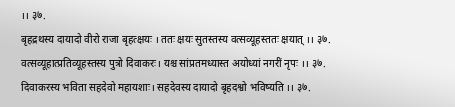।। ३७.
बृहद्रथस्य दायादो वीरो राजा बृहत्क्षयः । ततः क्षयः सुतस्तस्य वत्सव्यूहस्ततः क्षयात् ।। ३७.
वत्सव्यूहात्प्रतिव्यूहस्तस्य पुत्रो दिवाकरः। यश्च सांप्रतमध्यास्त अयोध्यां नगरीं नृपः ।। ३७.
दिवाकरस्य भविता सहदेवो महायशाः। सहदेवस्य दायादो बृहदश्वो भविष्यति ।। ३७.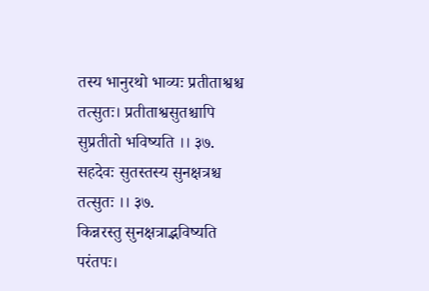तस्य भानुरथो भाव्यः प्रतीताश्वश्च तत्सुतः। प्रतीताश्वसुतश्चापि सुप्रतीतो भविष्यति ।। ३७.
सहदेवः सुतस्तस्य सुनक्षत्रश्च तत्सुतः ।। ३७.
किन्नरस्तु सुनक्षत्राद्भविष्यति परंतपः।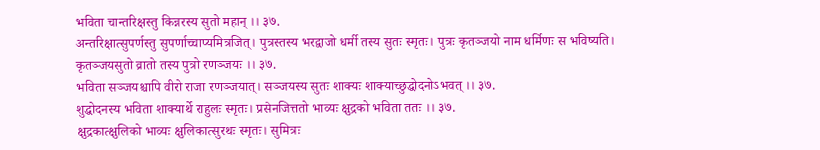भविता चान्तरिक्षस्तु किन्नरस्य सुतो महान् ।। ३७.
अन्तरिक्षात्सुपर्णस्तु सुपर्णाच्चाप्यमित्रजित्। पुत्रस्तस्य भरद्वाजो धर्मी तस्य सुतः स्मृतः। पुत्रः कृतञ्जयो नाम धर्मिणः स भविष्यति। कृतञ्जयसुतो व्रातो तस्य पुत्रो रणञ्जयः ।। ३७.
भविता सञ्जयश्चापि वीरो राजा रणञ्जयात्। सञ्जयस्य सुतः शाक्यः शाक्याच्छुद्धोदनोऽभवत् ।। ३७.
शुद्धोदनस्य भविता शाक्यार्थे राहुलः स्मृतः। प्रसेनजित्ततो भाव्यः क्षुद्रको भविता ततः ।। ३७.
क्षुद्रकात्क्षुलिको भाव्यः क्षुलिकात्सुरथः स्मृतः। सुमित्रः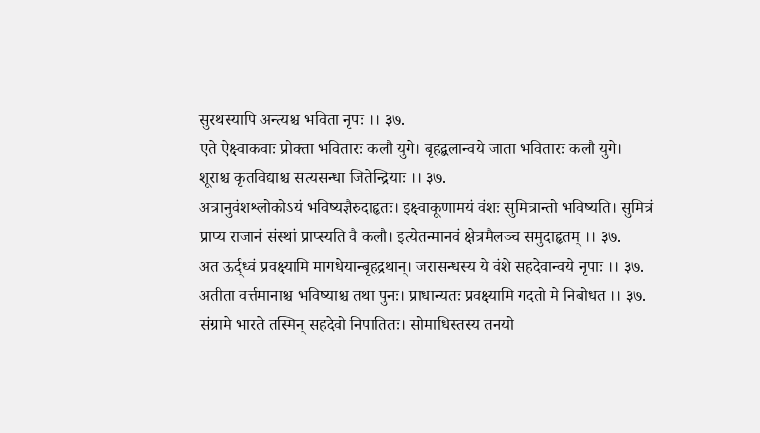सुरथस्यापि अन्त्यश्च भविता नृपः ।। ३७.
एते ऐक्ष्वाकवाः प्रोक्ता भवितारः कलौ युगे। बृहद्बलान्वये जाता भवितारः कलौ युगे। शूराश्च कृतविद्याश्च सत्यसन्धा जितेन्द्रियाः ।। ३७.
अत्रानुवंशश्लोकोऽयं भविष्यज्ञैरुदाहृतः। इक्ष्वाकूणामयं वंशः सुमित्रान्तो भविष्यति। सुमित्रं प्राप्य राजानं संस्थां प्राप्स्यति वै कलौ। इत्येतन्मानवं क्षेत्रमैलञ्च समुदाहृतम् ।। ३७.
अत ऊर्द्ध्वं प्रवक्ष्यामि मागधेयान्बृहद्रथान्। जरासन्धस्य ये वंशे सहदेवान्वये नृपाः ।। ३७.
अतीता वर्त्तमानाश्च भविष्याश्च तथा पुनः। प्राधान्यतः प्रवक्ष्यामि गदतो मे निबोधत ।। ३७.
संग्रामे भारते तस्मिन् सहदेवो निपातितः। सोमाधिस्तस्य तनयो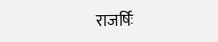राजर्षिः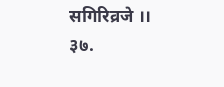सगिरिव्रजे ।। ३७.